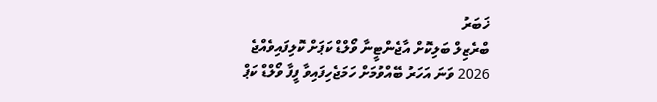ޚަބަރު
ބްރެޒިލް ބަލިކޮށް އާޖެންޓީނާ ވޯލްޑް ކަޕަށް ކޮލިފައިވެއްޖެ
2026 ވަނަ އަހަރު ބޭއްވުމަށް ހަމަޖެހިފައިވާ ފީފާ ވޯލްޑް ކަޕް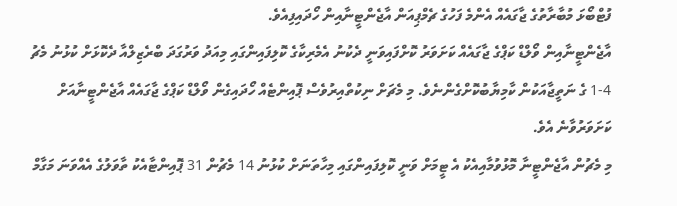ފުޓްބޯޅަ މުބާރާތުގެ ޖާގައެއް އެންމެ ފަހުގެ ޗެމްޕިއަން އާޖެންޓީނާއިން ހޯދައިފިއެވެ.
އާޖެންޓީނާއިން ވޯލްޑް ކަޕްގެ ޖާގައެއް ކަށަވަރު ކޮށްފައިވަނީ ދެކުނު އެމެރިކާގެ ކޮލިފައިންގައި މިއަދު ވަރުގަދަ ބްރެޒިލްއާ ދެކޮޅަށް ކުޅުނު މެޗު 4-1 ގެ ނަތީޖާއަކުން ކާމިޔާބުކޮށްގެންނެވެ. މި މެޗަށް ނިކުތްއިރުވެސް ޕޮއިންޓެއް ހޯދައިގެން ވޯލްޑް ކަޕްގެ ޖާގައެއް އާޖެންޓީނާއަށް ކަށަވަރުވާނެ އެވެ.
މި މެޗުން އާޖެންޓީނާ މޮޅުވުމާއިއެކު އެ ޓީމަށް ވަނީ ކޮލިފައިންގައި މިހާތަނަށް ކުޅުނު 14 މެޗުން 31 ޕޮއިންޓާއެކު ތާވަލުގެ އެއްވަނަ މަގާމް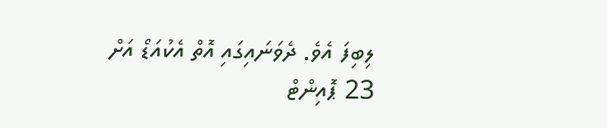ލިބިފަ އެވެ. ދެވަނައިގައި އޮތް އެކުއަޑޯ އަށް 23 ޕޮއިންޓް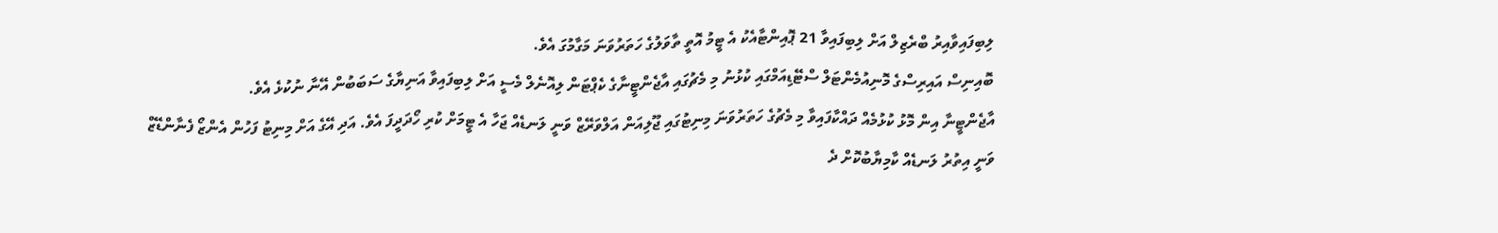ލިބިފައިވާއިރު ބްރެޒިލް އަށް ލިބިފައިވާ 21 ޕޮއިންޓާއެކު އެ ޓީމު އޮތީ ތާވަލުގެ ހަތަރުވަނަ މަގާމުގަ އެވެ.
ބޮއިނިސް އައިރިސްގެ މޮނިއުމެންޓަލް ސްޓޭޑިއަމްގައި ކުޅުނު މި މެޗުގައި އާޖެންޓީނާގެ ކެޕްޓަން ލިއޮނެލް މެސީ އަށް ލިބިފައިވާ އަނިޔާގެ ސަބަބުން އޭނާ ނުކުޅެ އެވެ.
އާޖެންޓީނާ އިން މޮޅު ކުޅުމެއް ދައްކާފައިވާ މި މެޗުގެ ހަތަރުވަނަ މިނިޓުގައި ޖޫލިއަން އަލްވަރޭޒް ވަނީ ލަނޑެއް ޖަހާ އެ ޓީމަށް ކުރި ހޯދަދީފަ އެވެ. އަދި އޭގެ އަށް މިނިޓު ފަހުން އެންޒޯ ފެނާންޑޭޒް ވަނީ އިތުރު ލަނޑެއް ކާމިޔާބުކޮށް ދެ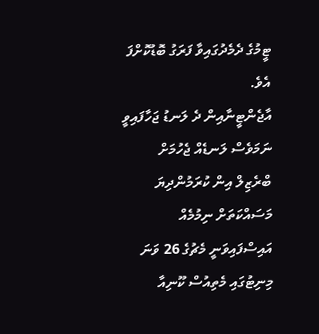ޓީމުގެ ދެމެދުގައިވާ ފަރަގު ބޮޑުކޮށްފަ އެވެ.
އާޖެންޓީނާއިން ދެ ލަނޑު ޖަހާފައިވީ ނަމަވެސް ލަނޑެއް ޖެހުމަށް ބްރެޒިލް އިން ކުރަމުންދިޔަ މަސައްކަތަށް ނިމުމެއް އައިސްފައިވަނީ މެޗުގެ 26 ވަނަ މިނިޓުގައި މެތިއުސް ކޫނިއާ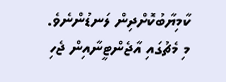ކާމިޔާބުކޮށްދިން ލަނޑުންނެވެ.
މި މެޗުގައި އާޖެންޓީނާއިން ޖެހި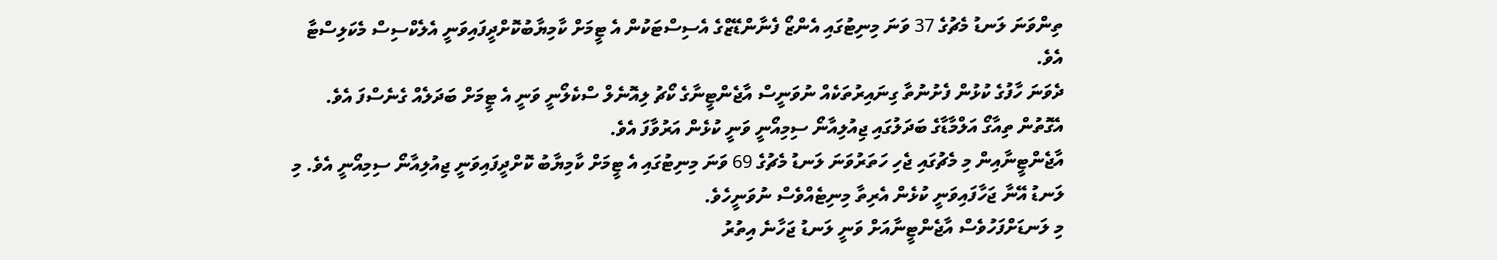ތިންވަނަ ލަނޑު މެޗުގެ 37 ވަނަ މިނިޓުގައި އެންޒޯ ފެނާންޑޭޒްގެ އެސިސްޓަކުން އެ ޓީމަށް ކާމިޔާބުކޮށްދީފައިވަނީ އެލެކްސިސް މެކަލިސްޓާ އެވެ.
ދެވަނަ ހާފުގެ ކުޅުން ފެށުނުތާ ގިނައިރުތަކެއް ނުވަނީސް އާޖެންޓީނާގެ ކޯޗު ލިއޮނެލް ސްކެލޯނީ ވަނީ އެ ޓީމަށް ބަދަލެއް ގެނެސްފަ އެވެ. އެގޮތުން ތިއާގޯ އަލްމާޑާގެ ބަދަލުގައި ޖިއުލިއާނޯ ސިމިއޯނީ ވަނީ ކުޅެން އަރުވާފަ އެވެ.
އާޖެންޓީނާއިން މި މެޗުގައި ޖެހި ހަތަރުވަނަ ލަނޑު މެޗުގެ 69 ވަނަ މިނިޓުގައި އެ ޓީމަށް ކާމިޔާބު ކޮށްދީފައިވަނީ ޖިއުލިއާނޯ ސިމިއޯނީ އެވެ. މި ލަނޑު އޭނާ ޖަހާފައިވަނީ ކުޅެން އެރިތާ މިނިޓެއްވެސް ނުވަނީހެވެ.
މި ލަނޑަށްފަހުވެސް އާޖެންޓީނާއަށް ވަނީ ލަނޑު ޖަހާނެ އިތުރު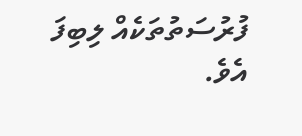ފުރުސަތުތަކެއް ލިބިފަ އެވެ.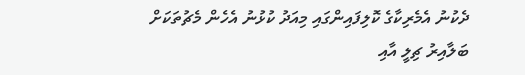ދެކުނު އެމެރިކާގެ ކޮލިފައިންގައި މިއަދު ކުޅުނު އެހެން މެޗުތަކަށް ބަލާއިރު ޗިލީ އާއި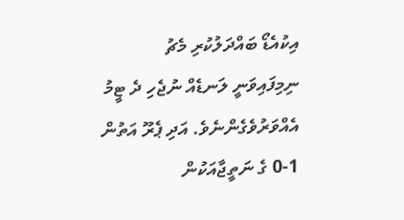އިކުއެޑޯ ބައްދަލުކުރި މެޗު ނިމިފައިވަނީ ލަނޑެއް ނުޖެހި ދެ ޓީމު އެއްވަރުވެގެންނެވެ. އަދި ޕެރޫ އަތުން 1-0 ގެ ނަތީޖާއަކުން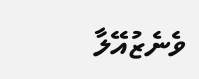ވެނެޒުއޭލާ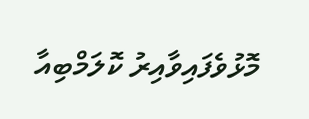މޮޅުވެފައިވާއިރު ކޮލަމްބިއާ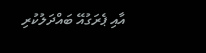އާއި ޕެރަގުއޭ ބައްދަލުކުރި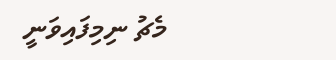މެޗު ނިމިފައިވަނީ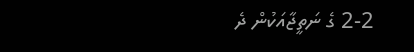2-2 ގެ ނަތީޖާއަކުން ދެ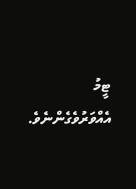ޓީމު އެއްވަރުވެގެންނެވެ.